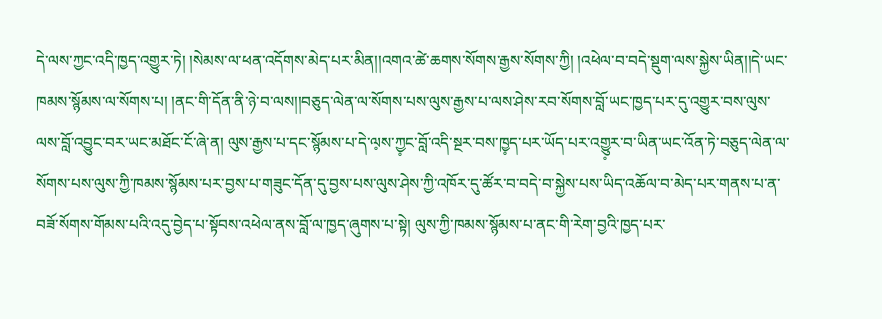དེ་ལས་ཀྱང་འདི་ཁྱད་འགྱུར་ཏེ། །སེམས་ལ་ཕན་འདོགས་མེད་པར་མིན།།འགའ་ཚེ་ཆགས་སོགས་རྒྱས་སོགས་ཀྱི། །འཕེལ་བ་བདེ་སྡུག་ལས་སྐྱེས་ཡིན།།དེ་ཡང་ཁམས་སྙོམས་ལ་སོགས་པ། །ནང་གི་དོན་ནི་ཉེ་བ་ལས།།བཅུད་ལེན་ལ་སོགས་པས་ལུས་རྒྱས་པ་ལས་ཤེས་རབ་སོགས་བློ་ཡང་ཁྱད་པར་དུ་འགྱུར་བས་ལུས་ལས་བློ་འབྱུང་བར་ཡང་མཐོང་ངོ་ཞེ་ན། ལུས་རྒྱས་པ་དང་སྙོམས་པ་དེ་ལ༷ས་ཀྱ༷ང་བློ་འདི་སྔར་བས་ཁྱ༷ད་པར་ཡོད་པར་འགྱུ༷ར་བ་ཡིན་ཡང་འོན་ཏེ་བཅུད་ལེན་ལ་སོགས་པས་ལུས་ཀྱི་ཁམས་སྙོམས་པར་བྱས་པ་གཟུང་དོན་དུ་བྱས་པས་ལུས་ཤེས་ཀྱི་འཁོར་དུ་ཚོར་བ་བདེ་བ་སྐྱེས་པས་ཡིད་འཆོལ་བ་མེད་པར་གནས་པ་ན་བཟོ་སོགས་གོམས་པའི་འདུ་བྱེད་པ་སྟོབས་འཕེལ་ནས་བློ་ལ་ཁྱད་ཞུགས་པ་སྟེ། ལུས་ཀྱི་ཁམས་སྙོམས་པ་ནང་གི་རེག་བྱའི་ཁྱད་པར་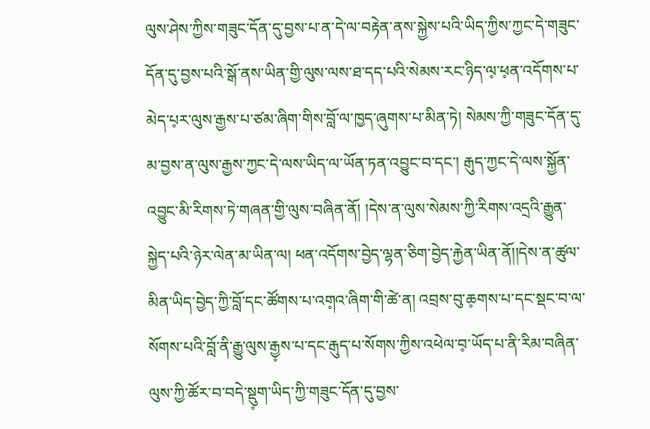ལུས་ཤེས་ཀྱིས་གཟུང་དོན་དུ་བྱས་པ་ན་དེ་ལ་བརྟེན་ནས་སྐྱེས་པའི་ཡིད་ཀྱིས་ཀྱང་དེ་གཟུང་དོན་དུ་བྱས་པའི་སྒོ་ནས་ཡིན་གྱི་ལུས་ལས་ཐ་དད་པའི་སེམས་རང་ཉིད་ལ༷་ཕ༷ན་འདོགས་པ་མེད་པ༷ར་ལུས་རྒྱས་པ་ཙམ་ཞིག་གིས་བློ་ལ་ཁྱད་ཞུགས་པ་མིན་ཏེ། སེམས་ཀྱི་གཟུང་དོན་དུ་མ་བྱས་ན་ལུས་རྒྱས་ཀྱང་དེ་ལས་ཡིད་ལ་ཡོན་ཏན་འབྱུང་བ་དང་། རྒུད་ཀྱང་དེ་ལས་སྐྱོན་འབྱུང་མི་རིགས་ཏེ་གཞན་གྱི་ལུས་བཞིན་ནོ། །དེས་ན་ལུས་སེམས་ཀྱི་རིགས་འདྲའི་རྒྱུན་སྐྱེད་པའི་ཉེར་ལེན་མ་ཡིན་ལ། ཕན་འདོགས་བྱེད་ལྷན་ཅིག་བྱེད་རྐྱེན་ཡིན་ནོ།།དེས་ན་ཚུལ་མིན་ཡིད་བྱེད་ཀྱི་བློ་དང་ཚོགས་པ་འག༷འ་ཞིག་གི་ཚེ་ན། འབྲས་བུ་ཆ༷གས་པ་དང་སྡང་བ་ལ་སོགས་པའི་བློ་ནི་རྒྱུ་ལུས་རྒྱ༷ས་པ་དང་རྒུད་པ་སོགས་ཀྱིས་འཕེལ་བ༷་ཡོད་པ་ནི་རིམ་བཞིན་ལུས་ཀྱི་ཚོར་བ་བདེ་སྡུ༷ག་ཡིད་ཀྱི་གཟུང་དོན་དུ་བྱས་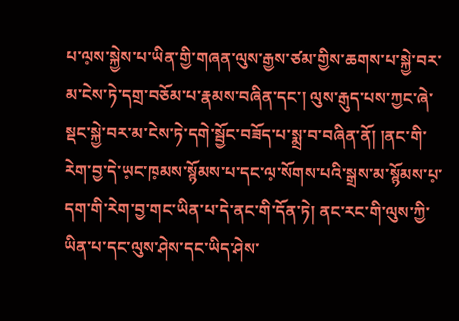པ་ལ༷ས་སྐྱེས་པ་ཡིན་གྱི་གཞན་ལུས་རྒྱས་ཙམ་གྱིས་ཆགས་པ་སྐྱེ་བར་མ་ངེས་ཏེ་དགྲ་བཅོམ་པ་རྣམས་བཞིན་དང་། ལུས་རྒུད་པས་ཀྱང་ཞེ་སྡང་སྐྱེ་བར་མ་ངེས་ཏེ་དགེ་སྦྱོང་བཟོད་པ་སྨྲ་བ་བཞིན་ནོ། །ནང་གི་རེག་བྱ་དེ་ཡ༷ང་ཁ༷མས་སྙོམས་པ་དང་ལ༷་སོགས་པའི་སྒྲས་མ་སྙོམས་པ༷་དག་གི་རེག་བྱ་གང་ཡིན་པ་དེ་ནང་གི་དོན་ཏེ། ནང་རང་གི་ལུས་ཀྱི་ཡིན་པ་དང་ལུས་ཤེས་དང་ཡིད་ཤེས་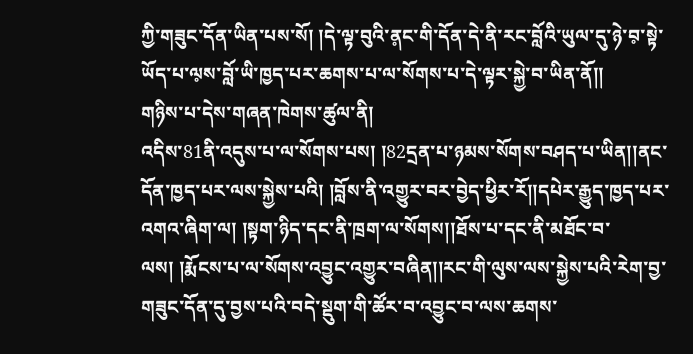ཀྱི་གཟུང་དོན་ཡིན་པས་སོ། །དེ་ལྟ་བུའི་ན༷ང་གི་དོན་དེ་ནི་རང་བློའི་ཡུལ་དུ་ཉེ་བ༷་སྟེ་ཡོད་པ་ལ༷ས་བློ་ཡི་ཁྱད་པར་ཆགས་པ་ལ་སོགས་པ་དེ་ལྟར་སྐྱེ་བ་ཡིན་ནོ།།
གཉིས་པ་དེས་གཞན་ཁེགས་ཚུལ་ནི།
འདིས་81ནི་འདུས་པ་ལ་སོགས་པས། །82དྲན་པ་ཉམས་སོགས་བཤད་པ་ཡིན།།ནང་དོན་ཁྱད་པར་ལས་སྐྱེས་པའི། །བློས་ནི་འགྱུར་བར་བྱེད་ཕྱིར་རོ།།དཔེར་རྒྱུད་ཁྱད་པར་འགའ་ཞིག་ལ། །སྟག་ཉིད་དང་ནི་ཁྲག་ལ་སོགས།།ཐོས་པ་དང་ནི་མཐོང་བ་ལས། །རྨོངས་པ་ལ་སོགས་འབྱུང་འགྱུར་བཞིན།།རང་གི་ལུས་ལས་སྐྱེས་པའི་རེག་བྱ་གཟུང་དོན་དུ་བྱས་པའི་བདེ་སྡུག་གི་ཚོར་བ་འབྱུང་བ་ལས་ཆགས་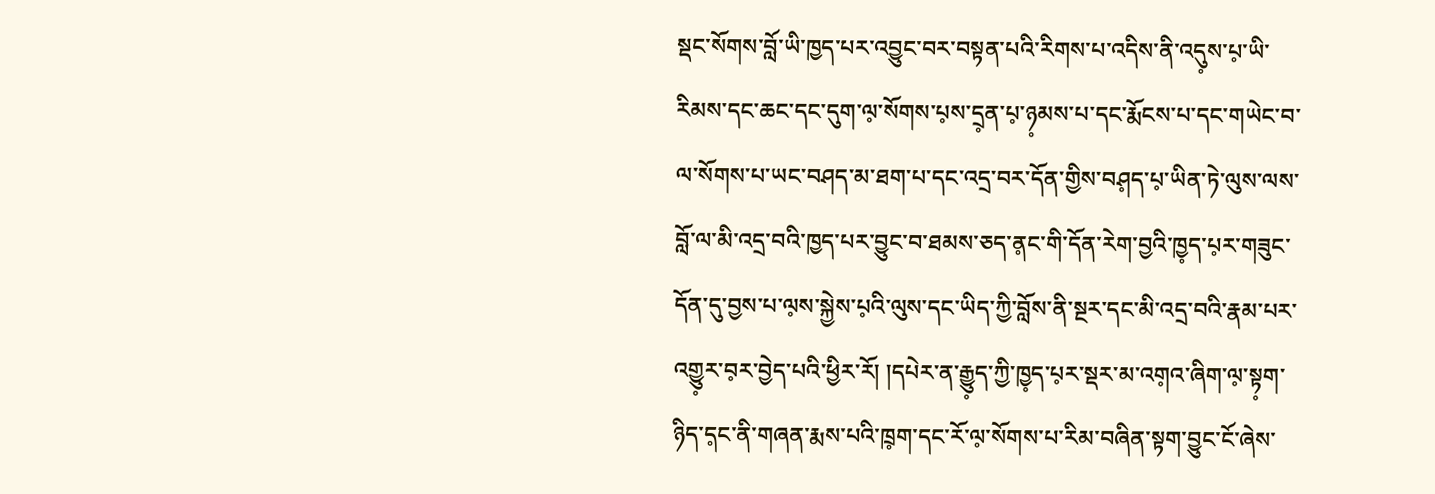སྡང་སོགས་བློ་ཡི་ཁྱད་པར་འབྱུང་བར་བསྟན་པའི་རིགས་པ་འདིས་ནི་འདུ༷ས་པ༷་ཡི་རིམས་དང་ཆང་དང་དུག་ལ༷་སོགས་པ༷ས་དྲ༷ན་པ༷་ཉ༷མས་པ་དང་རྨོངས་པ་དང་གཡེང་བ་ལ་སོགས་པ་ཡང་བཤད་མ་ཐག་པ་དང་འདྲ་བར་དོན་གྱིས་བཤ༷ད་པ༷་ཡིན་ཏེ་ལུས་ལས་བློ་ལ་མི་འདྲ་བའི་ཁྱད་པར་བྱུང་བ་ཐམས་ཅད་ན༷ང་གི་དོན་རེག་བྱའི་ཁྱ༷ད་པ༷ར་གཟུང་དོན་དུ་བྱས་པ་ལ༷ས་སྐྱེས་པ༷འི་ལུས་དང་ཡིད་ཀྱི་བློས་ནི་སྔར་དང་མི་འདྲ་བའི་རྣམ་པར་འགྱུ༷ར་བ༷ར་བྱེད་པའི་ཕྱིར་རོ། །དཔེར་ན་རྒྱུ༷ད་ཀྱི་ཁྱ༷ད་པ༷ར་སྡར་མ་འག༷འ་ཞིག་ལ༷་སྟ༷ག་ཉིད་ད༷ང་ནི་གཞན་རྨས་པའི་ཁྲ༷ག་དང་རོ་ལ༷་སོགས་པ་རིམ་བཞིན་སྟག་བྱུང་ངོ་ཞེས་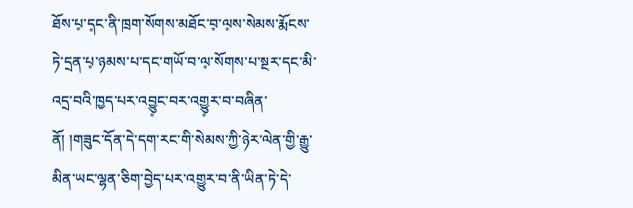ཐོས་པ༷་ད༷ང་ནི་ཁྲག་སོགས་མཐོང་བ༷་ལ༷ས་སེམས་རྨོངས་ཏེ་དྲན་པ༷་ཉམས་པ་དང་གཡོ་བ་ལ༷་སོགས་པ་སྔར་དང་མི་འདྲ་བའི་ཁྱད་པར་འབྱུ༷ང་བར་འགྱུ༷ར་བ་བཞིན་ནོ། །གཟུང་དོན་དེ་དག་རང་གི་སེམས་ཀྱི་ཉེར་ལེན་གྱི་རྒྱུ་མིན་ཡང་ལྷན་ཅིག་བྱེད་པར་འགྱུར་བ་ནི་ཡིན་ཏེ་དེ་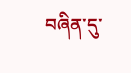བཞིན་དུ་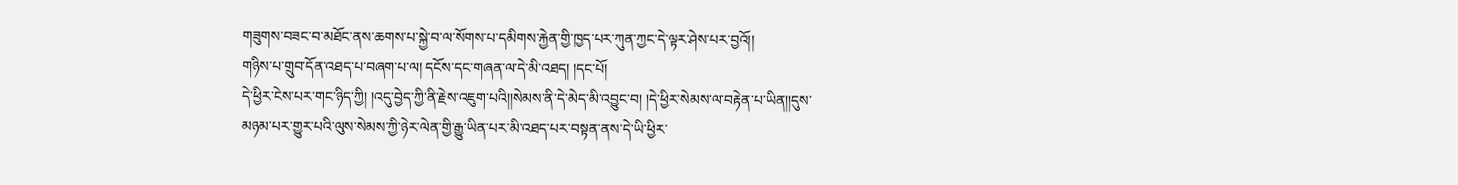གཟུགས་བཟང་བ་མཐོང་ནས་ཆགས་པ་སྐྱེ་བ་ལ་སོགས་པ་དམིགས་རྐྱེན་གྱི་ཁྱད་པར་ཀུན་ཀྱང་དེ་ལྟར་ཤེས་པར་བྱའོ།།
གཉིས་པ་གྲུབ་དོན་འཐད་པ་བཞག་པ་ལ། དངོས་དང་གཞན་ལ་དེ་མི་འཐད། །དང་པོ།
དེ་ཕྱིར་ངེས་པར་གང་ཉིད་ཀྱི། །འདུ་བྱེད་ཀྱི་ནི་རྗེས་འཇུག་པའི།།སེམས་ནི་དེ་མེད་མི་འབྱུང་བ། །དེ་ཕྱིར་སེམས་ལ་བརྟེན་པ་ཡིན།།དུས་མཉམ་པར་གྱུར་པའི་ལུས་སེམས་ཀྱི་ཉེར་ལེན་གྱི་རྒྱུ་ཡིན་པར་མི་འཐད་པར་བསྟན་ནས་དེ་ཡི་ཕྱིར་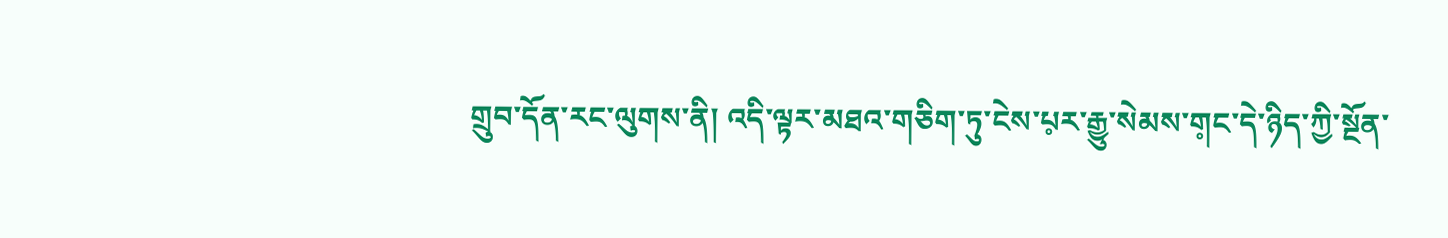གྲུབ་དོན་རང་ལུགས་ནི། འདི་ལྟར་མཐའ་གཅིག་ཏུ་ངེས་པ༷ར་རྒྱུ་སེམས་ག༷ང་དེ་ཉིད་ཀྱི་སྔོན་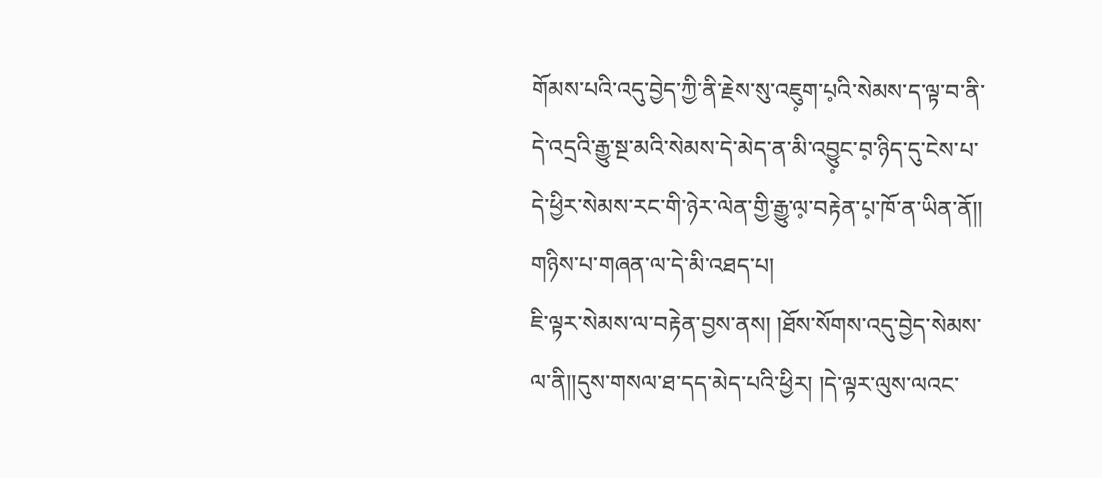གོམས་པའི་འདུ་བྱེད་ཀྱི་ནི་རྗེས་སུ་འཇུ༷ག་པ༷འི་སེམས་ད་ལྟ་བ་ནི་དེ་འདྲའི་རྒྱུ་སྔ་མའི་སེམས་དེ་མེད་ན་མི་འབྱུ༷ང་བ༷་ཉིད་དུ་ངེས་པ་དེ་ཕྱིར་སེམས་རང་གི་ཉེར་ལེན་གྱི་རྒྱུ་ལ༷་བརྟེན་པ༷་ཁོ་ན་ཡིན་ནོ།།
གཉིས་པ་གཞན་ལ་དེ་མི་འཐད་པ།
ཇི་ལྟར་སེམས་ལ་བརྟེན་བྱས་ནས། །ཐོས་སོགས་འདུ་བྱེད་སེམས་ལ་ནི།།དུས་གསལ་ཐ་དད་མེད་པའི་ཕྱིར། །དེ་ལྟར་ལུས་ལའང་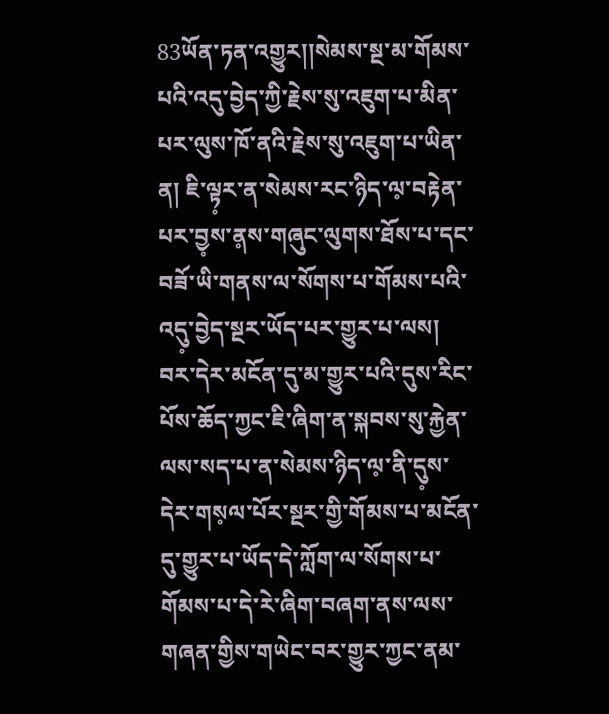83ཡོན་ཏན་འགྱུར།།སེམས་སྔ་མ་གོམས་པའི་འདུ་བྱེད་ཀྱི་རྗེས་སུ་འཇུག་པ་མིན་པར་ལུས་ཁོ་ནའི་རྗེས་སུ་འཇུག་པ་ཡིན་ན། ཇི་ལྟ༷ར་ན་སེམས་རང་ཉིད་ལ༷་བརྟེན་པར་བྱ༷ས་ན༷ས་གཞུང་ལུགས་ཐོས་པ་དང་བཟོ་ཡི་གནས་ལ་སོགས་པ་གོམས་པའི་འདུ༷་བྱེད་སྔར་ཡོད་པར་གྱུར་པ་ལས། བར་དེར་མངོན་དུ་མ་གྱུར་པའི་དུས་རིང་པོས་ཆོད་ཀྱང་ཇི་ཞིག་ན་སྐབས་སུ་རྐྱེན་ལས་སད་པ་ན་སེམས་ཉིད་ལ༷་ནི་དུ༷ས་དེར་གས༷ལ་པོར་སྔར་གྱི་གོམས་པ་མངོན་དུ་གྱུར་པ་ཡོད་དེ་ཀློག་ལ་སོགས་པ་གོམས་པ་དེ་རེ་ཞིག་བཞག་ནས་ལས་གཞན་གྱིས་གཡེང་བར་གྱུར་ཀྱང་ནམ་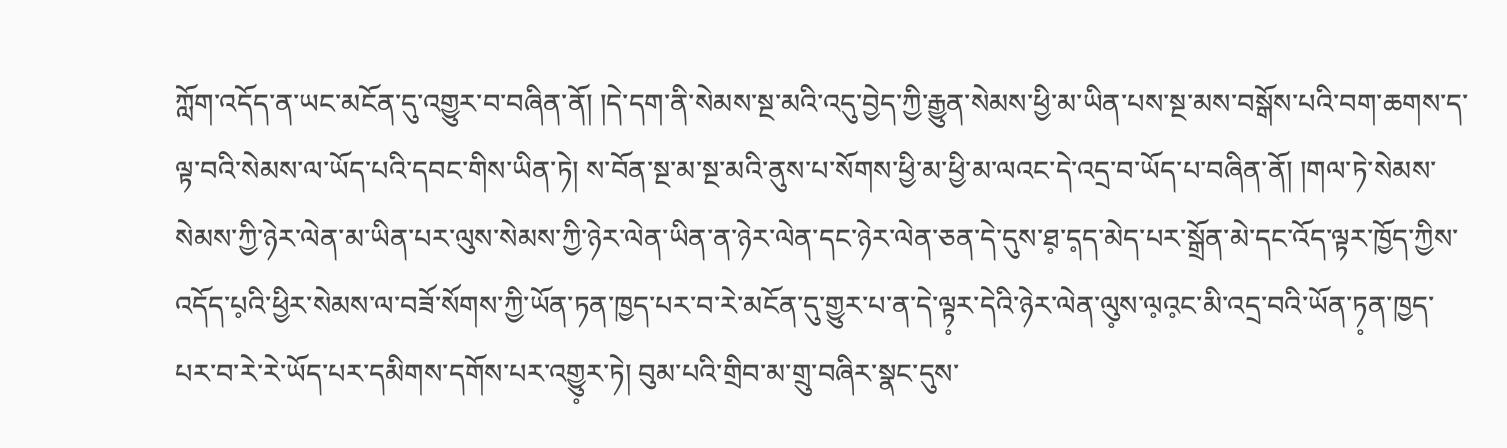ཀློག་འདོད་ན་ཡང་མངོན་དུ་འགྱུར་བ་བཞིན་ནོ། །དེ་དག་ནི་སེམས་སྔ་མའི་འདུ་བྱེད་ཀྱི་རྒྱུན་སེམས་ཕྱི་མ་ཡིན་པས་སྔ་མས་བསྒོས་པའི་བག་ཆགས་ད་ལྟ་བའི་སེམས་ལ་ཡོད་པའི་དབང་གིས་ཡིན་ཏེ། ས་བོན་སྔ་མ་སྔ་མའི་ནུས་པ་སོགས་ཕྱི་མ་ཕྱི་མ་ལའང་དེ་འདྲ་བ་ཡོད་པ་བཞིན་ནོ། །གལ་ཏེ་སེམས་སེམས་ཀྱི་ཉེར་ལེན་མ་ཡིན་པར་ལུས་སེམས་ཀྱི་ཉེར་ལེན་ཡིན་ན་ཉེར་ལེན་དང་ཉེར་ལེན་ཅན་དེ་དུས་ཐ༷་ད༷ད་མེད་པར་སྒྲོན་མེ་དང་འོད་ལྟར་ཁྱོད་ཀྱིས་འདོད་པ༷འི་ཕྱིར་སེམས་ལ་བཟོ་སོགས་ཀྱི་ཡོན་ཏན་ཁྱད་པར་བ་རེ་མངོན་དུ་གྱུར་པ་ན་དེ་ལྟ༷ར་དེའི་ཉེར་ལེན་ལུ༷ས་ལ༷འ༷ང་མི་འདྲ་བའི་ཡོན་ཏ༷ན་ཁྱད་པར་བ་རེ་རེ་ཡོད་པར་དམིགས་དགོས་པར་འགྱུ༷ར་ཏེ། བུམ་པའི་གྲིབ་མ་གྲུ་བཞིར་སྣང་དུས་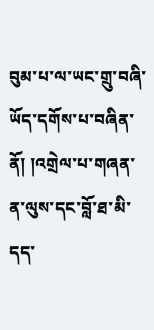བུམ་པ་ལ་ཡང་གྲུ་བཞི་ཡོད་དགོས་པ་བཞིན་ནོ། །འགྲེལ་པ་གཞན་ན་ལུས་དང་བློ་ཐ་མི་དད་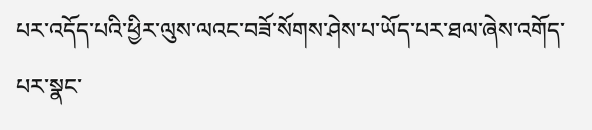པར་འདོད་པའི་ཕྱིར་ལུས་ལའང་བཟོ་སོགས་ཤེས་པ་ཡོད་པར་ཐལ་ཞེས་འགོད་པར་སྣང་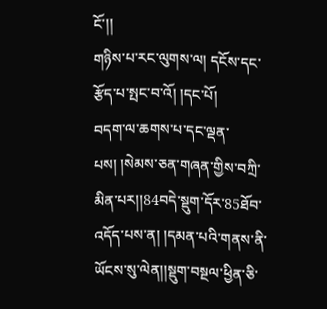ངོ་།།
གཉིས་པ་རང་ལུགས་ལ། དངོས་དང་རྩོད་པ་སྤང་བ་འོ། །དང་པོ།
བདག་ལ་ཆགས་པ་དང་ལྡན་པས། །སེམས་ཅན་གཞན་གྱིས་བཀྲི་མིན་པར།།84བདེ་སྡུག་དོར་85ཐོབ་འདོད་པས་ན། །དམན་པའི་གནས་ནི་ཡོངས་སུ་ལེན།།སྡུག་བསྔལ་ཕྱིན་ཅི་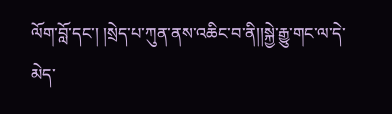ལོག་བློ་དང་། །སྲེད་པ་ཀུན་ནས་འཆིང་བ་ནི།།སྐྱེ་རྒྱུ་གང་ལ་དེ་མེད་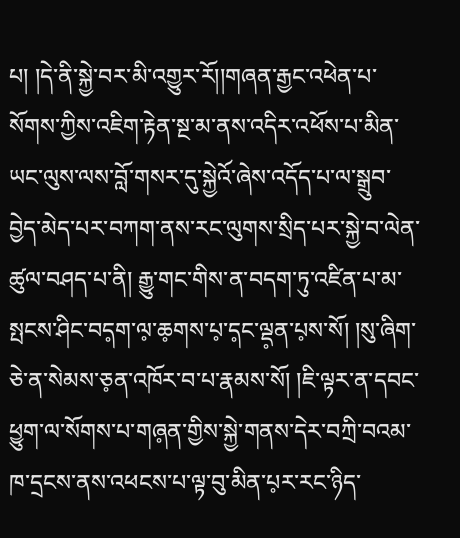པ། །དེ་ནི་སྐྱེ་བར་མི་འགྱུར་རོ།།གཞན་རྒྱང་འཕེན་པ་སོགས་ཀྱིས་འཇིག་རྟེན་སྔ་མ་ནས་འདིར་འཕོས་པ་མིན་ཡང་ལུས་ལས་བློ་གསར་དུ་སྐྱེའོ་ཞེས་འདོད་པ་ལ་སྒྲུབ་བྱེད་མེད་པར་བཀག་ནས་རང་ལུགས་སྲིད་པར་སྐྱེ་བ་ལེན་ཚུལ་བཤད་པ་ནི། རྒྱུ་གང་གིས་ན་བདག་ཏུ་འཛིན་པ་མ་སྤངས་ཤིང་བད༷ག་ལ༷་ཆ༷གས་པ༷་ད༷ང་ལྡ༷ན་པ༷ས་སོ། །སུ་ཞིག་ཅེ་ན་སེམས་ཅ༷ན་འཁོར་བ་པ་རྣམས་སོ། །ཇི་ལྟར་ན་དབང་ཕྱུག་ལ་སོགས་པ་གཞ༷ན་གྱིས་སྐྱེ་གནས་དེར་བཀྲི་བའམ་ཁ་དྲངས་ནས་འཕངས་པ་ལྟ་བུ་མིན་པ༷ར་རང་ཉིད་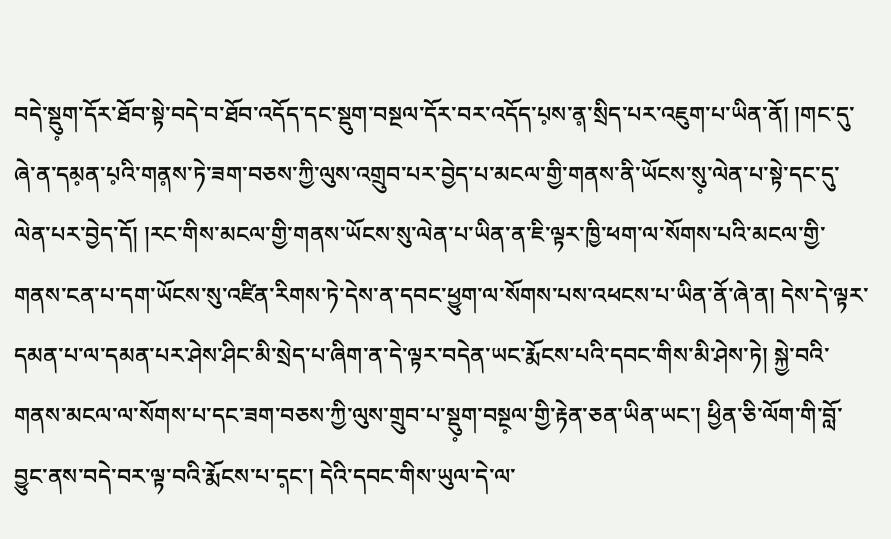བདེ་སྡུ༷ག་དོར་ཐོབ་སྟེ་བདེ་བ་ཐོབ་འདོད་དང་སྡུག་བསྔལ་དོར་བར་འདོད་པ༷ས་ན༷་སྲིད་པར་འཇུག་པ་ཡིན་ནོ། །གང་དུ་ཞེ་ན་དམ༷ན་པ༷འི་གན༷ས་ཏེ་ཟག་བཅས་ཀྱི་ལུས་འགྲུབ་པར་བྱེད་པ་མངལ་གྱི་གནས་ནི་ཡོངས་སུ༷་ལེན་པ་སྟེ་དང་དུ་ལེན་པར་བྱེད་དོ། །རང་གིས་མངལ་གྱི་གནས་ཡོངས་སུ་ལེན་པ་ཡིན་ན་ཇི་ལྟར་ཁྱི་ཕག་ལ་སོགས་པའི་མངལ་གྱི་གནས་ངན་པ་དག་ཡོངས་སུ་འཛིན་རིགས་ཏེ་དེས་ན་དབང་ཕྱུག་ལ་སོགས་པས་འཕངས་པ་ཡིན་ནོ་ཞེ་ན། དེས་དེ་ལྟར་དམན་པ་ལ་དམན་པར་ཤེས་ཤིང་མི་སྲེད་པ་ཞིག་ན་དེ་ལྟར་བདེན་ཡང་རྨོངས་པའི་དབང་གིས་མི་ཤེས་ཏེ། སྐྱེ་བའི་གནས་མངལ་ལ་སོགས་པ་དང་ཟག་བཅས་ཀྱི་ལུས་གྲུབ་པ་སྡུ༷ག་བསྔ༷ལ་གྱི་རྟེན་ཅན་ཡིན་ཡང་། ཕྱིན་ཅི་ལོག་གི་བློ་བྱུང་ནས་བདེ་བར་ལྟ་བའི་རྨོངས་པ་ད༷ང་། དེའི་དབང་གིས་ཡུལ་དེ་ལ་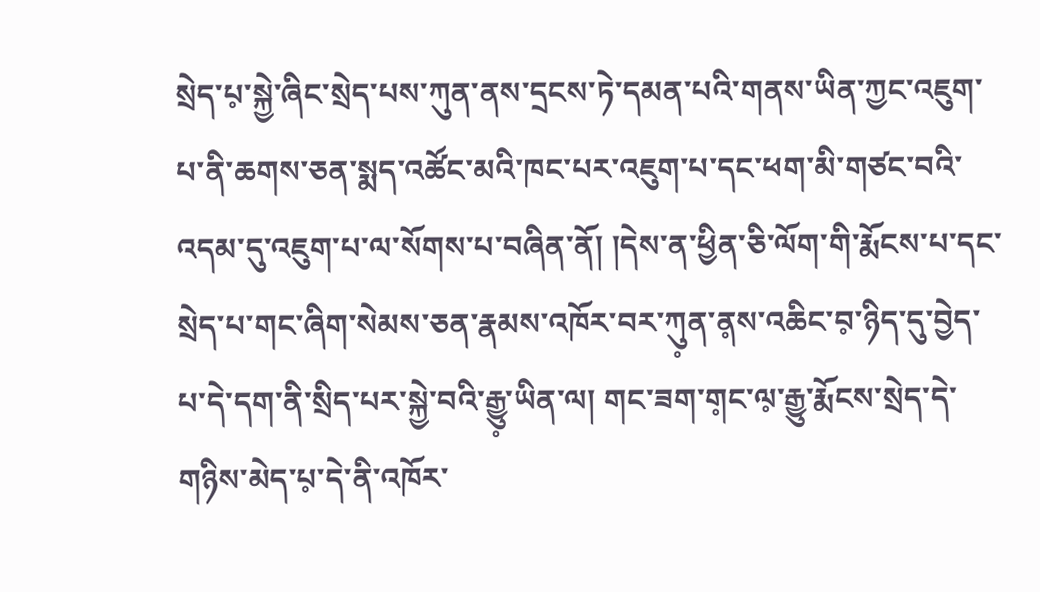སྲེད་པ༷་སྐྱེ་ཞིང་སྲེད་པས་ཀུན་ནས་དྲངས་ཏེ་དམན་པའི་གནས་ཡིན་ཀྱང་འཇུག་པ་ནི་ཆགས་ཅན་སྨད་འཚོང་མའི་ཁང་པར་འཇུག་པ་དང་ཕག་མི་གཙང་བའི་འདམ་དུ་འཇུག་པ་ལ་སོགས་པ་བཞིན་ནོ། །དེས་ན་ཕྱིན་ཅི་ལོག་གི་རྨོངས་པ་དང་སྲེད་པ་གང་ཞིག་སེམས་ཅན་རྣམས་འཁོར་བར་ཀུ༷ན་ན༷ས་འཆིང་བ༷་ཉིད་དུ་བྱེད་པ་དེ་དག་ནི་སྲིད་པར་སྐྱེ་བའི་རྒྱུ༷་ཡིན་ལ། གང་ཟག་ག༷ང་ལ༷་རྒྱུ་རྨོངས་སྲེད་དེ་གཉིས་མེད་པ༷་དེ་ནི་འཁོར་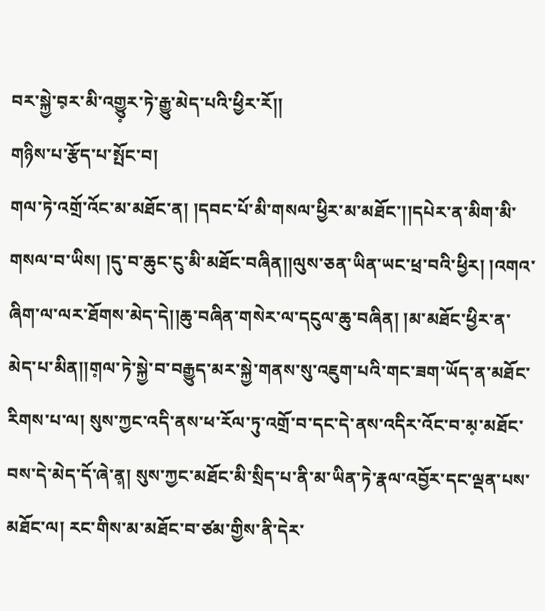བར་སྐྱེ་བ༷ར་མི་འགྱུ༷ར་ཏེ་རྒྱུ་མེད་པའི་ཕྱིར་རོ།།
གཉིས་པ་རྩོད་པ་སྤོང་བ།
གལ་ཏེ་འགྲོ་འོང་མ་མཐོང་ན། །དབང་པོ་མི་གསལ་ཕྱིར་མ་མཐོང་།།དཔེར་ན་མིག་མི་གསལ་བ་ཡིས། །དུ་བ་ཆུང་ངུ་མི་མཐོང་བཞིན།།ལུས་ཅན་ཡིན་ཡང་ཕྲ་བའི་ཕྱིར། །འགའ་ཞིག་ལ་ལར་ཐོགས་མེད་དེ།།ཆུ་བཞིན་གསེར་ལ་དངུལ་ཆུ་བཞིན། །མ་མཐོང་ཕྱིར་ན་མེད་པ་མིན།།ག༷ལ་ཏེ་སྐྱེ་བ་བརྒྱུད་མར་སྐྱེ་གནས་སུ་འཇུག་པའི་གང་ཟག་ཡོད་ན་མཐོང་རིགས་པ་ལ། སུས་ཀྱང་འདི་ནས་ཕ་རོལ་ཏུ་འགྲོ་བ་དང་དེ་ནས་འདིར་འོང་བ་མ༷་མཐོང་བས་དེ་མེད་དོ་ཞེ་ན༷། སུས་ཀྱང་མཐོང་མི་སྲིད་པ་ནི་མ་ཡིན་ཏེ་རྣལ་འབྱོར་དང་ལྡན་པས་མཐོང་ལ། རང་གིས་མ་མཐོང་བ་ཙམ་གྱིས་ནི་དེར་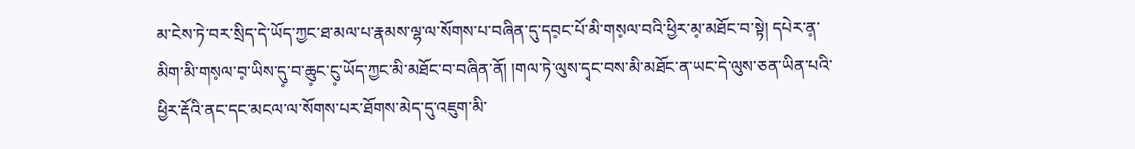མ་ངེས་ཏེ་བར་སྲིད་དེ་ཡོད་ཀྱང་ཐ་མལ་པ་རྣམས་ལྷ་ལ་སོགས་པ་བཞིན་དུ་དབ༷ང་པོ་མི་གས༷ལ་བའི་ཕྱིར་མ༷་མཐོང་བ་སྟེ། དཔེར་ན༷་མིག་མི་གས༷ལ་བ༷་ཡིས་དུ༷་བ་ཆུ༷ང་ངུ༷་ཡོད་ཀྱང་མི་མཐོང་བ་བཞིན་ནོ། །གལ་ཏེ་ལུས་དྭང་བས་མི་མཐོང་ན་ཡང་དེ་ལུས་ཅན་ཡིན་པའི་ཕྱིར་རྡོའི་ནང་དང་མངལ་ལ་སོགས་པར་ཐོགས་མེད་དུ་འཇུག་མི་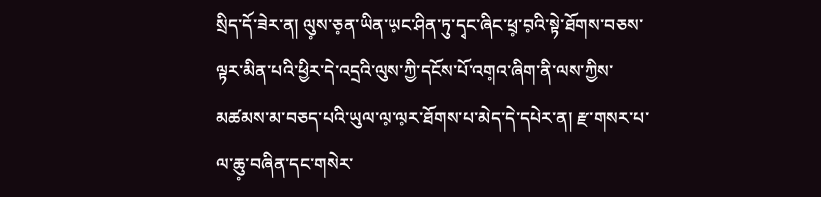སྲིད་དོ་ཟེར་ན། ལུ༷ས་ཅ༷ན་ཡིན་ཡ༷ང་ཤིན་ཏུ་དྭང་ཞིང་ཕྲ༷་བ༷འི་སྟེ་ཐོགས་བཅས་ལྟར་མིན་པའི་ཕྱིར་དེ་འདྲའི་ལུས་ཀྱི་དངོས་པོ་འག༷འ་ཞིག་ནི་ལས་ཀྱིས་མཚམས་མ་བཅད་པའི་ཡུལ་ལ༷་ལ༷ར་ཐོགས་པ་མེད་དེ་དཔེར་ན། རྫ་གསར་པ་ལ་ཆུ༷་བཞིན་དང་གསེར་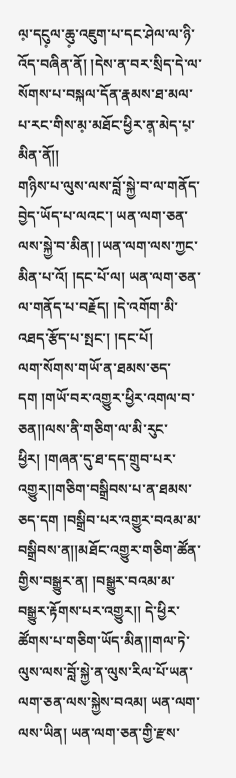ལ༷་དངུ༷ལ་ཆུ༷་འཇུག་པ་དང་ཤེལ་ལ་ཉི་འོད་བཞིན་ནོ། །དེས་ན་བར་སྲིད་དེ་ལ་སོགས་པ་བསྐལ་དོན་རྣམས་ཐ་མལ་པ་རང་གིས་མ༷་མཐོང་ཕྱིར་ན༷་མེད་པ༷་མིན་ནོ།།
གཉིས་པ་ལུས་ལས་བློ་སྐྱེ་བ་ལ་གནོད་བྱེད་ཡོད་པ་ལའང་། ཡན་ལག་ཅན་ལས་སྐྱེ་བ་མིན། །ཡན་ལག་ལས་ཀྱང་མིན་པ་འོ། །དང་པོ་ལ། ཡན་ལག་ཅན་ལ་གནོད་པ་བརྗོད། །དེ་འགོག་མི་འཐད་རྩོད་པ་སྤང་། །དང་པོ།
ལག་སོགས་གཡོ་ན་ཐམས་ཅད་དག །གཡོ་བར་འགྱུར་ཕྱིར་འགལ་བ་ཅན།།ལས་ནི་གཅིག་ལ་མི་རུང་ཕྱིར། །གཞན་དུ་ཐ་དད་གྲུབ་པར་འགྱུར།།གཅིག་བསྒྲིབས་པ་ན་ཐམས་ཅད་དག །བསྒྲིབ་པར་འགྱུར་བའམ་མ་བསྒྲིབས་ན།།མཐོང་འགྱུར་གཅིག་ཚོན་གྱིས་བསྒྱུར་ན། །བསྒྱུར་བའམ་མ་བསྒྱུར་རྟོགས་པར་འགྱུར།། དེ་ཕྱིར་ཚོགས་པ་གཅིག་ཡོད་མིན།།གལ་ཏེ་ལུས་ལས་བློ་སྐྱེ་ན་ལུས་རིལ་པོ་ཡན་ལག་ཅན་ལས་སྐྱེས་བའམ། ཡན་ལག་ལས་ཡིན། ཡན་ལག་ཅན་གྱི་རྫས་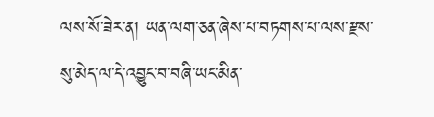ལས་སོ་ཟེར་ན། ཡན་ལག་ཅན་ཞེས་པ་བཏགས་པ་ལས་རྫས་སུ་མེད་ལ་དེ་འབྱུང་བ་བཞི་ཡང་མིན་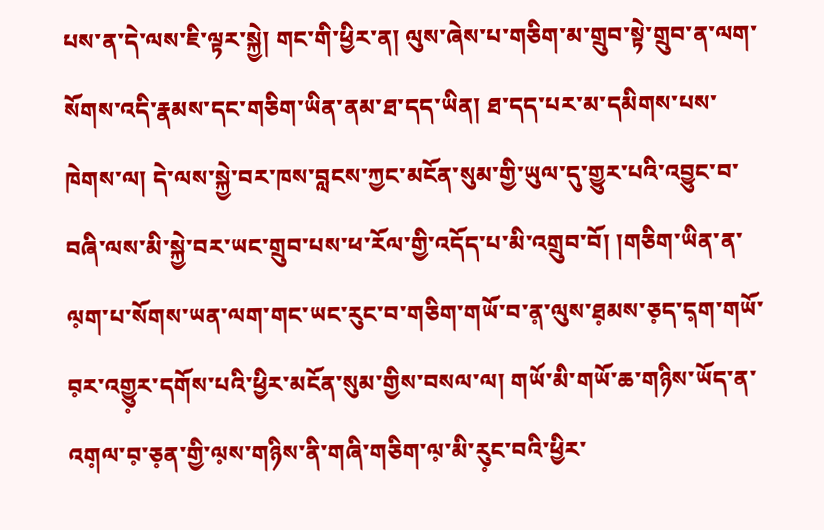པས་ན་དེ་ལས་ཇི་ལྟར་སྐྱེ། གང་གི་ཕྱིར་ན། ལུས་ཞེས་པ་གཅིག་མ་གྲུབ་སྟེ་གྲུབ་ན་ལག་སོགས་འདི་རྣམས་དང་གཅིག་ཡིན་ནམ་ཐ་དད་ཡིན། ཐ་དད་པར་མ་དམིགས་པས་ཁེགས་ལ། དེ་ལས་སྐྱེ་བར་ཁས་བླངས་ཀྱང་མངོན་སུམ་གྱི་ཡུལ་དུ་གྱུར་པའི་འབྱུང་བ་བཞི་ལས་མི་སྐྱེ་བར་ཡང་གྲུབ་པས་ཕ་རོལ་གྱི་འདོད་པ་མི་འགྲུབ་བོ། །གཅིག་ཡིན་ན་ལ༷ག་པ་སོགས་ཡན་ལག་གང་ཡང་རུང་བ་གཅིག་གཡོ་བ་ན༷་ལུས་ཐ༷མས་ཅ༷ད་ད༷ག་གཡོ་བ༷ར་འགྱུ༷ར་དགོས་པའི་ཕྱིར་མངོན་སུམ་གྱིས་བསལ་ལ། གཡོ་མི་གཡོ་ཆ་གཉིས་ཡོད་ན་འག༷ལ་བ༷་ཅ༷ན་གྱི་ལ༷ས་གཉིས་ནི་གཞི་གཅིག་ལ༷་མི་རུ༷ང་བའི་ཕྱིར་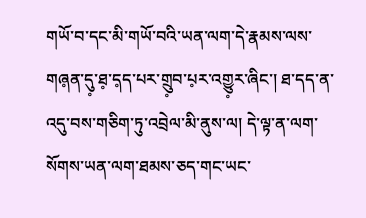གཡོ་བ་དང་མི་གཡོ་བའི་ཡན་ལག་དེ་རྣམས་ལས་གཞ༷ན་དུ༷་ཐ༷་ད༷ད་པར་གྲུ༷བ་པ༷ར་འགྱུ༷ར་ཞིང་། ཐ་དད་ན་འདུ་བས་གཅིག་ཏུ་འབྲེལ་མི་ནུས་ལ། དེ་ལྟ་ན་ལག་སོགས་ཡན་ལག་ཐམས་ཅད་གང་ཡང་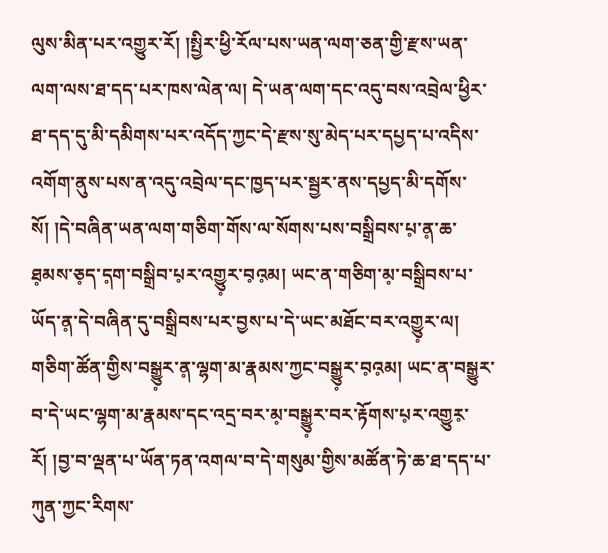ལུས་མིན་པར་འགྱུར་རོ། །སྤྱིར་ཕྱི་རོལ་པས་ཡན་ལག་ཅན་གྱི་རྫས་ཡན་ལག་ལས་ཐ་དད་པར་ཁས་ལེན་ལ། དེ་ཡན་ལག་དང་འདུ་བས་འབྲེལ་ཕྱིར་ཐ་དད་དུ་མི་དམིགས་པར་འདོད་ཀྱང་དེ་རྫས་སུ་མེད་པར་དཔྱད་པ་འདིས་འགོག་ནུས་པས་ན་འདུ་འབྲེལ་དང་ཁྱད་པར་སྦྱར་ནས་དཔྱད་མི་དགོས་སོ། །དེ་བཞིན་ཡན་ལག་གཅིག་གོས་ལ་སོགས་པས་བསྒྲིབས་པ༷་ན༷་ཆ་ཐ༷མས་ཅ༷ད་ད༷ག་བསྒྲིབ་པ༷ར་འགྱུ༷ར་བ༷འ༷མ། ཡང་ན་གཅིག་མ༷་བསྒྲིབས་པ་ཡོད་ན༷་དེ་བཞིན་དུ་བསྒྲིབས་པར་བྱས་པ་དེ་ཡང་མཐོང་བར་འགྱུ༷ར་ལ། གཅིག་ཚོན་གྱིས་བསྒྱུ༷ར་ན༷་ལྷག་མ་རྣམས་ཀྱང་བསྒྱུ༷ར་བ༷འ༷མ། ཡང་ན་བསྒྱུར་བ་དེ་ཡང་ལྷག་མ་རྣམས་དང་འདྲ་བར་མ༷་བསྒྱུ༷ར་བར་རྟོགས་པ༷ར་འགྱུར༷་རོ། །བྱ་བ་ལྡན་པ་ཡོན་ཏན་འགལ་བ་དེ་གསུམ་གྱིས་མཚོན་ཏེ་ཆ་ཐ་དད་པ་ཀུན་ཀྱང་རིགས་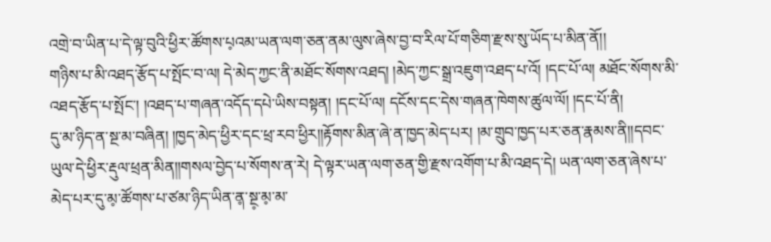འགྲེ་བ་ཡིན་པ་དེ་ལྟ་བུའི་ཕྱིར་ཚོགས་པ༷འམ་ཡན་ལག་ཅན་ནམ་ལུས་ཞེས་བྱ་བ་རིལ་པོ་གཅིག་རྫས་སུ་ཡོད་པ་མིན་ནོ།།
གཉིས་པ་མི་འཐད་རྩོད་པ་སྤོང་བ་ལ། དེ་མེད་ཀྱང་ནི་མཐོང་སོགས་འཐད། །མེད་ཀྱང་སྒྲ་འཇུག་འཐད་པ་འོ། །དང་པོ་ལ། མཐོང་སོགས་མི་འཐད་རྩོད་པ་སྤོང་། །འཐད་པ་གཞན་འདོད་དཔེ་ཡིས་བསྟན། །དང་པོ་ལ། དངོས་དང་དེས་གཞན་ཁེགས་ཚུལ་ལོ། །དང་པོ་ནི།
དུ་མ་ཉིད་ན་སྔ་མ་བཞིན། །ཁྱད་མེད་ཕྱིར་དང་ཕྲ་རབ་ཕྱིར།།རྟོགས་མིན་ཞེ་ན་ཁྱད་མེད་པར། །མ་གྲུབ་ཁྱད་པར་ཅན་རྣམས་ནི།།དབང་ཡུལ་དེ་ཕྱིར་རྡུལ་ཕྲན་མིན།།གསལ་བྱེད་པ་སོགས་ན་རེ། དེ་ལྟར་ཡན་ལག་ཅན་གྱི་རྫས་འགོག་པ་མི་འཐད་དེ། ཡན་ལག་ཅན་ཞེས་པ་མེད་པར་དུ་མ༷་ཚོགས་པ་ཙམ་ཉིད་ཡིན་ན༷་སྔ༷་མ༷་མ་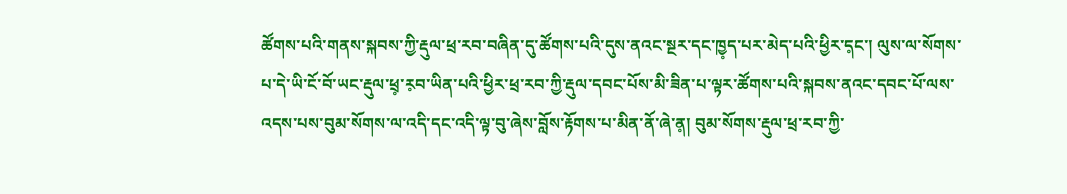ཚོགས་པའི་གནས་སྐབས་ཀྱི་རྡུལ་ཕྲ་རབ་བཞིན་དུ་ཚོགས་པའི་དུས་ནའང་སྔར་དང་ཁྱ༷ད་པར་མེད་པའི་ཕྱིར་ད༷ང་། ལུས་ལ་སོགས་པ་དེ་ཡི་ངོ་བོ་ཡང་རྡུལ་ཕྲ༷་ར༷བ་ཡིན་པའི་ཕྱིར་ཕྲ་རབ་ཀྱི་རྡུལ་དབང་པོས་མི་ཟིན་པ་ལྟར་ཚོགས་པའི་སྐབས་ནའང་དབང་པོ་ལས་འདས་པས་བུམ་སོགས་ལ་འདི་དང་འདི་ལྟ་བུ་ཞེས་བློས་རྟོགས་པ་མིན་ནོ་ཞེ་ན༷། བུམ་སོགས་རྡུལ་ཕྲ་རབ་ཀྱི་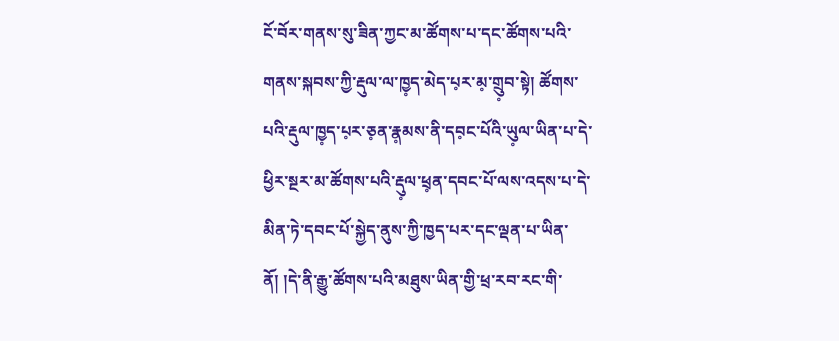ངོ་བོར་གནས་སུ་ཟིན་ཀྱང་མ་ཚོགས་པ་དང་ཚོགས་པའི་གནས་སྐབས་ཀྱི་རྡུལ་ལ་ཁྱ༷ད་མེད་པ༷ར་མ༷་གྲུ༷བ་སྟེ། ཚོགས་པའི་རྡུལ་ཁྱ༷ད་པ༷ར་ཅ༷ན་རྣ༷མས་ནི་དབ༷ང་པོའི་ཡུ༷ལ་ཡིན་པ་དེ་ཕྱིར་སྔར་མ་ཚོགས་པའི་རྡུ༷ལ་ཕྲ༷ན་དབང་པོ་ལས་འདས་པ་དེ་མིན་ཏེ་དབང་པོ་སྐྱེད་ནུས་ཀྱི་ཁྱད་པར་དང་ལྡན་པ་ཡིན་ནོ། །དེ་ནི་རྒྱུ་ཚོགས་པའི་མཐུས་ཡིན་གྱི་ཕྲ་རབ་རང་གི་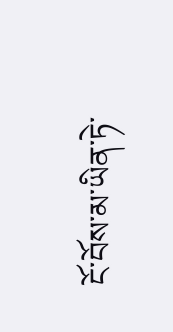ངོ་བོས་མ་ཡིན་ཏེ་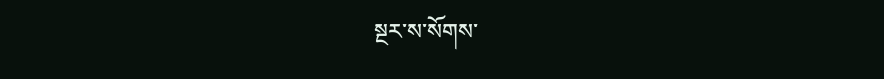སྔར་ས་སོགས་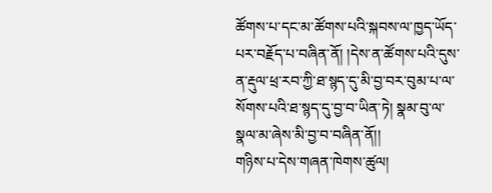ཚོགས་པ་དང་མ་ཚོགས་པའི་སྐབས་ལ་ཁྱད་ཡོད་པར་བརྗོད་པ་བཞིན་ནོ། །དེས་ན་ཚོགས་པའི་དུས་ན་རྡུལ་ཕྲ་རབ་ཀྱི་ཐ་སྙད་དུ་མི་བྱ་བར་བུམ་པ་ལ་སོགས་པའི་ཐ་སྙད་དུ་བྱ་བ་ཡིན་ཏེ། སྣམ་བུ་ལ་སྣལ་མ་ཞེས་མི་བྱ་བ་བཞིན་ནོ།།
གཉིས་པ་དེས་གཞན་ཁེགས་ཚུལ།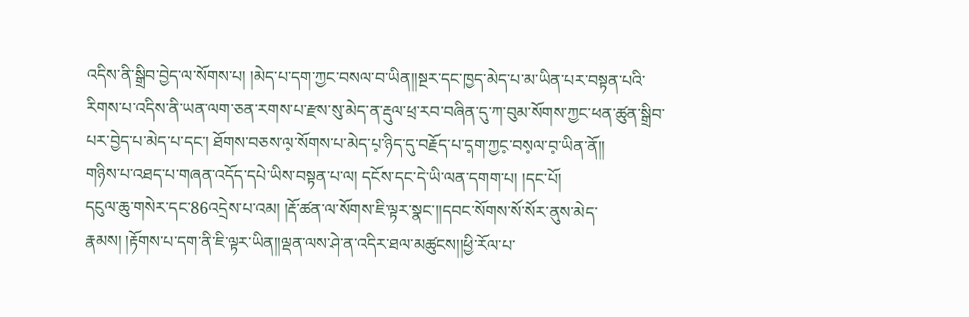འདིས་ནི་སྒྲིབ་བྱེད་ལ་སོགས་པ། །མེད་པ་དག་ཀྱང་བསལ་བ་ཡིན།།སྔར་དང་ཁྱད་མེད་པ་མ་ཡིན་པར་བསྟན་པའི་རིགས་པ་འདིས་ནི་ཡན་ལག་ཅན་རགས་པ་རྫས་སུ་མེད་ན་རྡུལ་ཕྲ་རབ་བཞིན་དུ་ཀ་བུམ་སོགས་ཀྱང་ཕན་ཚུན་སྒྲིབ་པར་བྱེད་པ་མེད་པ་དང་། ཐོགས་བཅས་ལ༷་སོགས་པ་མེད་པ༷་ཉིད་དུ་བརྗོད་པ་ད༷ག་ཀྱང༷་བས༷ལ་བ༷་ཡིན་ནོ།།
གཉིས་པ་འཐད་པ་གཞན་འདོད་དཔེ་ཡིས་བསྟན་པ་ལ། དངོས་དང་དེ་ཡི་ལན་དགག་པ། །དང་པོ།
དངུལ་ཆུ་གསེར་དང་86འདྲེས་པ་འམ། །རྡོ་ཚན་ལ་སོགས་ཇི་ལྟར་སྣང་།།དབང་སོགས་སོ་སོར་ནུས་མེད་རྣམས། །རྟོགས་པ་དག་ནི་ཇི་ལྟར་ཡིན།།ལྡན་ལས་ཤེ་ན་འདིར་ཐལ་མཚུངས།།ཕྱི་རོལ་པ་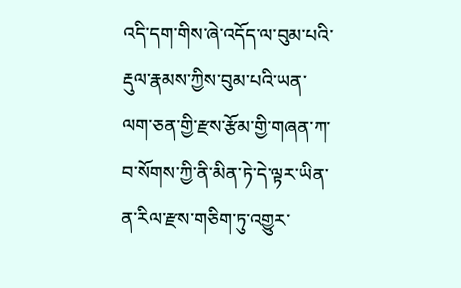འདི་དག་གིས་ཞེ་འདོད་ལ་བུམ་པའི་རྡུལ་རྣམས་ཀྱིས་བུམ་པའི་ཡན་ལག་ཅན་གྱི་རྫས་རྩོམ་གྱི་གཞན་ཀ་བ་སོགས་ཀྱི་ནི་མིན་ཏེ་དེ་ལྟར་ཡིན་ན་རིལ་རྫས་གཅིག་ཏུ་འགྱུར་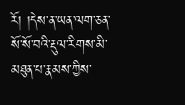རོ། །དེས་ན་ཡན་ལག་ཅན་སོ་སོ་བའི་རྡུལ་རིགས་མི་མཐུན་པ་རྣམས་ཀྱིས་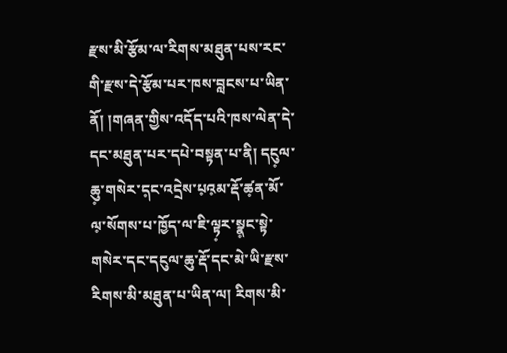རྫས་མི་རྩོམ་ལ་རིགས་མཐུན་པས་རང་གི་རྫས་དེ་རྩོམ་པར་ཁས་བླངས་པ་ཡིན་ནོ། །གཞན་གྱིས་འདོད་པའི་ཁས་ལེན་དེ་དང་མཐུན་པར་དཔེ་བསྟན་པ་ནི། དངུ༷ལ་ཆུ༷་གསེར་ད༷ང་འདྲེས་པ༷འ༷མ་རྡོ་ཚ༷ན་མོ་ལ༷་སོགས་པ་ཁྱོད་ལ་ཇི་ལྟ༷ར་སྣ༷ང་སྟེ་གསེར་དང་དངུལ་ཆུ་རྡོ་དང་མེ་ཡི་རྫས་རིགས་མི་མཐུན་པ་ཡིན་ལ། རིགས་མི་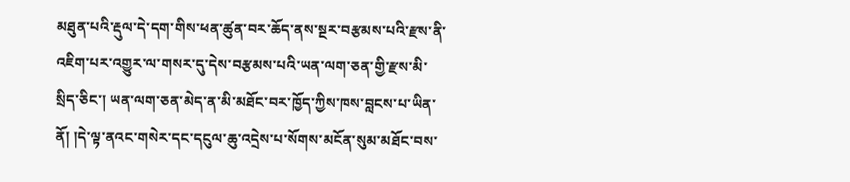མཐུན་པའི་རྡུལ་དེ་དག་གིས་ཕན་ཚུན་བར་ཆོད་ནས་སྔར་བརྩམས་པའི་རྫས་ནི་འཇིག་པར་འགྱུར་ལ་གསར་དུ་དེས་བརྩམས་པའི་ཡན་ལག་ཅན་གྱི་རྫས་མི་སྲིད་ཅིང་། ཡན་ལག་ཅན་མེད་ན་མི་མཐོང་བར་ཁྱོད་ཀྱིས་ཁས་བླངས་པ་ཡིན་ནོ། །དེ་ལྟ་ནའང་གསེར་དང་དངུལ་ཆུ་འདྲེས་པ་སོགས་མངོན་སུམ་མཐོང་བས་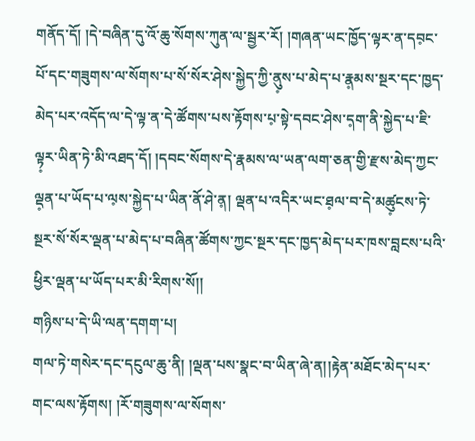གནོད་དོ། །དེ་བཞིན་དུ་འོ་ཆུ་སོགས་ཀུན་ལ་སྦྱར་རོ། །གཞན་ཡང་ཁྱོད་ལྟར་ན་དབ༷ང་པོ་དང་གཟུགས་ལ་སོགས་པ་སོ་སོར་ཤེས་སྐྱེད་ཀྱི་ནུ༷ས་པ་མེད་པ་རྣ༷མས་སྔར་དང་ཁྱད་མེད་པར་འདོད་ལ་དེ་ལྟ་ན་དེ་ཚོགས་པས་རྟོགས་པ༷་སྟེ་དབང་ཤེས་ད༷ག་ནི་སྐྱེད་པ་ཇི་ལྟ༷ར་ཡིན་ཏེ་མི་འཐད་དོ། །དབང་སོགས་དེ་རྣམས་ལ་ཡན་ལག་ཅན་གྱི་རྫས་མེད་ཀྱང་ལྡ༷ན་པ་ཡོད་པ་ལ༷ས་སྐྱེད་པ་ཡིན་ནོ་ཤེ་ན༷། ལྡན་པ་འདིར་ཡང་ཐ༷ལ་བ་དེ་མཚུ༷ངས་ཏེ་སྔར་སོ་སོར་ལྡན་པ་མེད་པ་བཞིན་ཚོགས་ཀྱང་སྔར་དང་ཁྱད་མེད་པར་ཁས་བླངས་པའི་ཕྱིར་ལྡན་པ་ཡོད་པར་མི་རིགས་སོ།།
གཉིས་པ་དེ་ཡི་ལན་དགག་པ།
གལ་ཏེ་གསེར་དང་དངུལ་ཆུ་ནི། །ལྡན་པས་སྣང་བ་ཡིན་ཞེ་ན།།རྟེན་མཐོང་མེད་པར་གང་ལས་རྟོགས། །རོ་གཟུགས་ལ་སོགས་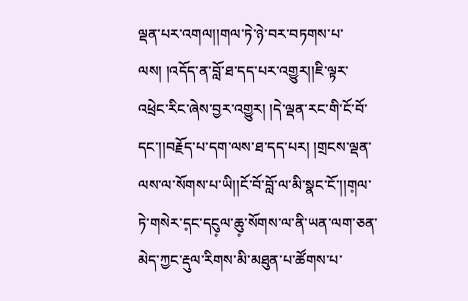ལྡན་པར་འགལ།།གལ་ཏེ་ཉེ་བར་བཏགས་པ་ལས། །འདོད་ན་བློ་ཐ་དད་པར་འགྱུར།།ཇི་ལྟར་འཕྲེང་རིང་ཞེས་བྱར་འགྱུར། །དེ་ལྡན་རང་གི་ངོ་བོ་དང་།།བརྗོད་པ་དག་ལས་ཐ་དད་པར། །གྲངས་ལྡན་ལས་ལ་སོགས་པ་ཡི།།ངོ་བོ་བློ་ལ་མི་སྣང་ངོ་།།ག༷ལ་ཏེ་གསེར་ད༷ང་དངུ༷ལ་ཆུ༷་སོགས་ལ་ནི་ཡན་ལག་ཅན་མེད་ཀྱང་རྡུལ་རིགས་མི་མཐུན་པ་ཚོགས་པ་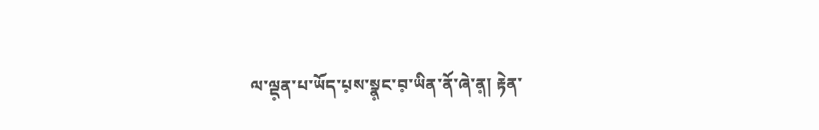ལ་ལྡ༷ན་པ་ཡོད་པ༷ས་སྣ༷ང་བ༷་ཡིན་ནོ་ཞེ་ན༷། རྟེན་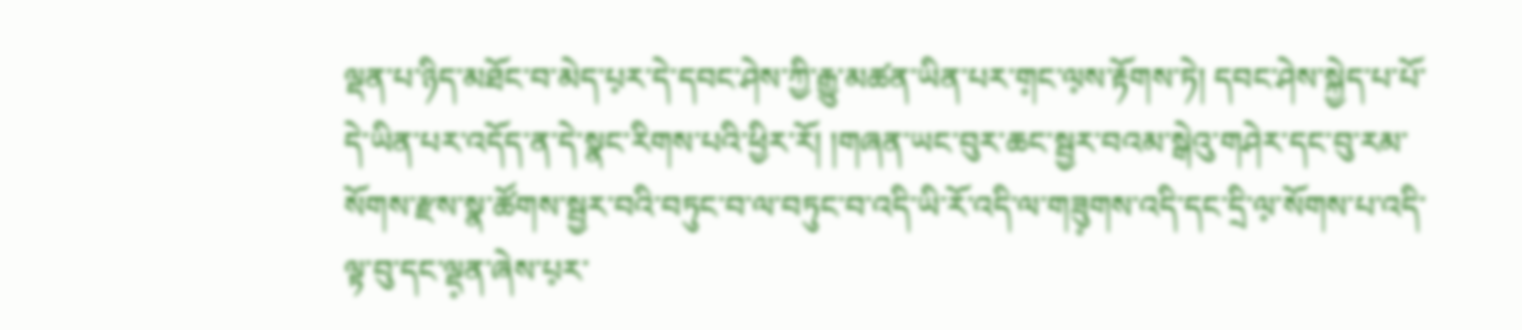ལྡན་པ་ཉིད་མཐོང་བ་མེད་པ༷ར་དེ་དབང་ཤེས་ཀྱི་རྒྱུ་མཚན་ཡིན་པར་ག༷ང་ལ༷ས་རྟོགས་ཏེ། དབང་ཤེས་སྐྱེད་པ་པོ་དེ་ཡིན་པར་འདོད་ན་དེ་སྣང་རིགས་པའི་ཕྱིར་རོ། །གཞན་ཡང་བུར་ཆང་སྦྱར་བའམ་སྒེའུ་གཤེར་དང་བུ་རམ་སོགས་རྫས་སྣ་ཚོགས་སྦྱར་བའི་བཏུང་བ་ལ་བཏུང་བ་འདི་ཡི་རོ་འདི་ལ་གཟུ༷གས་འདི་དང་དྲི་ལ༷་སོགས་པ་འདི་ལྟ་བུ་དང་ལྡ༷ན་ཞེས་པ༷ར་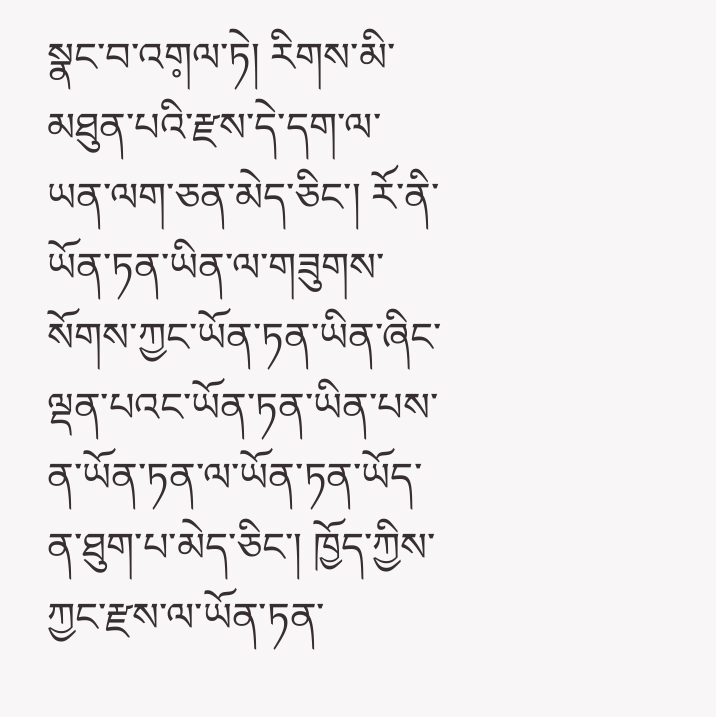སྣང་བ་འག༷ལ་ཏེ། རིགས་མི་མཐུན་པའི་རྫས་དེ་དག་ལ་ཡན་ལག་ཅན་མེད་ཅིང་། རོ་ནི་ཡོན་ཏན་ཡིན་ལ་གཟུགས་སོགས་ཀྱང་ཡོན་ཏན་ཡིན་ཞིང་ལྡན་པའང་ཡོན་ཏན་ཡིན་པས་ན་ཡོན་ཏན་ལ་ཡོན་ཏན་ཡོད་ན་ཐུག་པ་མེད་ཅིང་། ཁྱོད་ཀྱིས་ཀྱང་རྫས་ལ་ཡོན་ཏན་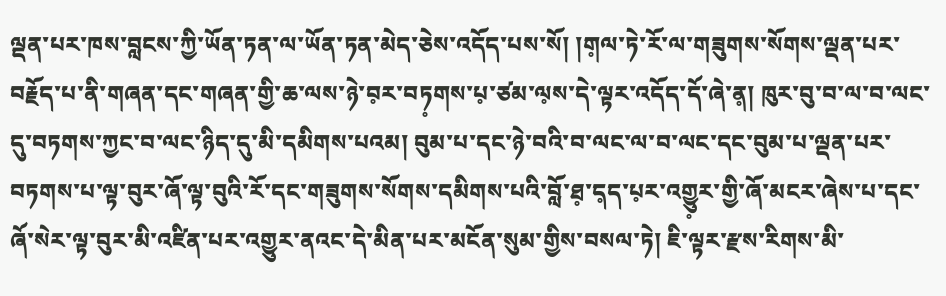ལྡན་པར་ཁས་བླངས་ཀྱི་ཡོན་ཏན་ལ་ཡོན་ཏན་མེད་ཅེས་འདོད་པས་སོ། །ག༷ལ་ཏེ་རོ་ལ་གཟུགས་སོགས་ལྡན་པར་བརྗོད་པ་ནི་གཞན་དང་གཞན་གྱི་ཆ་ལས་ཉེ་བ༷ར་བཏ༷གས་པ༷་ཙམ་ལ༷ས་དེ་ལྟར་འདོད་དོ་ཞེ་ན༷། ཁུར་བུ་བ་ལ་བ་ལང་དུ་བཏགས་ཀྱང་བ་ལང་ཉིད་དུ་མི་དམིགས་པའམ། བུམ་པ་དང་ཉེ་བའི་བ་ལང་ལ་བ་ལང་དང་བུམ་པ་ལྡན་པར་བཏགས་པ་ལྟ་བུར་ཞོ་ལྟ་བུའི་རོ་དང་གཟུགས་སོགས་དམིགས་པའི་བློ་ཐ༷་ད༷ད་པ༷ར་འགྱུ༷ར་གྱི་ཞོ་མངར་ཞེས་པ་དང་ཞོ་སེར་ལྟ་བུར་མི་འཛིན་པར་འགྱུར་ནའང་དེ་མིན་པར་མངོན་སུམ་གྱིས་བསལ་ཏེ། ཇི་ལྟར་རྫས་རིགས་མི་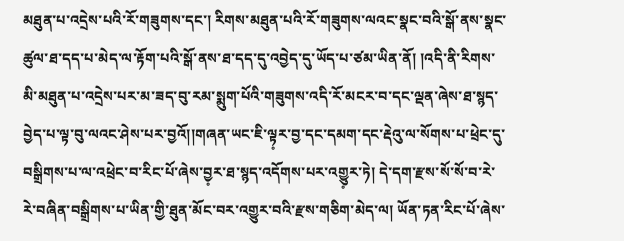མཐུན་པ་འདྲེས་པའི་རོ་གཟུགས་དང་། རིགས་མཐུན་པའི་རོ་གཟུགས་ལའང་སྣང་བའི་སྒོ་ནས་སྣང་ཚུལ་ཐ་དད་པ་མེད་ལ་རྟོག་པའི་སྒོ་ནས་ཐ་དད་དུ་འབྱེད་དུ་ཡོད་པ་ཙམ་ཡིན་ནོ། །འདི་ནི་རིགས་མི་མཐུན་པ་འདྲེས་པར་མ་ཟད་བུ་རམ་སྨུག་པོའི་གཟུགས་འདི་རོ་མངར་བ་དང་ལྡན་ཞེས་ཐ་སྙད་བྱེད་པ་ལྟ་བུ་ལའང་ཤེས་པར་བྱའོ།།གཞན་ཡང་ཇི་ལྟ༷ར་བྱ་དང་དམག་དང་རྡེའུ་ལ་སོགས་པ་ཕྲེང་དུ་བསྒྲིགས་པ་ལ་འཕྲེང་བ་རིང་པོ་ཞེས་བྱ༷ར་ཐ་སྙད་འདོགས་པར་འགྱུ༷ར་ཏེ། དེ་དག་རྫས་སོ་སོ་བ་རེ་རེ་བཞིན་བསྒྲིགས་པ་ཡིན་གྱི་ཐུན་མོང་བར་འགྱུར་བའི་རྫས་གཅིག་མེད་ལ། ཡོན་ཏན་རིང་པོ་ཞེས་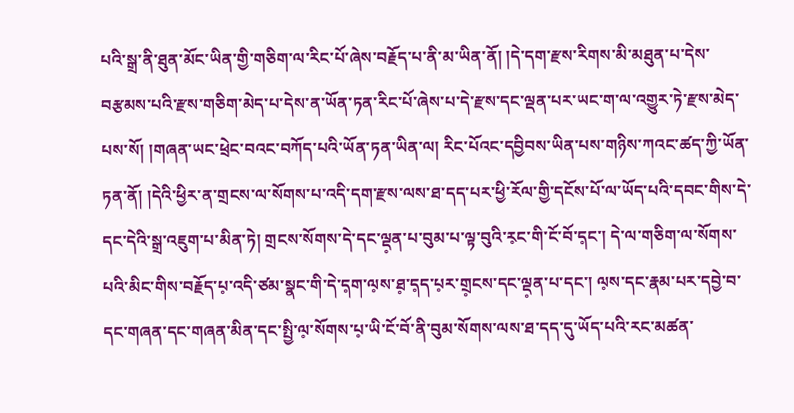པའི་སྒྲ་ནི་ཐུན་མོང་ཡིན་གྱི་གཅིག་ལ་རིང་པོ་ཞེས་བརྗོད་པ་ནི་མ་ཡིན་ནོ། །དེ་དག་རྫས་རིགས་མི་མཐུན་པ་དེས་བརྩམས་པའི་རྫས་གཅིག་མེད་པ་དེས་ན་ཡོན་ཏན་རིང་པོ་ཞེས་པ་དེ་རྫས་དང་ལྡན་པར་ཡང་ག་ལ་འགྱུར་ཏེ་རྫས་མེད་པས་སོ། །གཞན་ཡང་ཕྲེང་བའང་བཀོད་པའི་ཡོན་ཏན་ཡིན་ལ། རིང་པོའང་དབྱིབས་ཡིན་པས་གཉིས་ཀའང་ཚད་ཀྱི་ཡོན་ཏན་ནོ། །དེའི་ཕྱིར་ན་གྲངས་ལ་སོགས་པ་འདི་དག་རྫས་ལས་ཐ་དད་པར་ཕྱི་རོལ་གྱི་དངོས་པོ་ལ་ཡོད་པའི་དབང་གིས་དེ་དང་དེའི་སྒྲ་འཇུག་པ་མིན་ཏེ། གྲངས་སོགས་དེ་དང་ལྡ༷ན་པ་བུམ་པ་ལྟ་བུའི་ར༷ང་གི་ངོ་བོ་ད༷ང་། དེ་ལ་གཅིག་ལ་སོགས་པའི་མིང་གིས་བརྗོད་པ༷་འདི་ཙམ་སྣང་གི་དེ་ད༷ག་ལ༷ས་ཐ༷་ད༷ད་པ༷ར་གྲ༷ངས་དང་ལྡ༷ན་པ་དང་། ལ༷ས་དང་རྣམ་པར་དབྱེ་བ་དང་གཞན་དང་གཞན་མིན་དང་སྤྱི་ལ༷་སོགས་པ༷་ཡི་ངོ་བོ་ནི་བུམ་སོགས་ལས་ཐ་དད་དུ་ཡོད་པའི་རང་མཚན་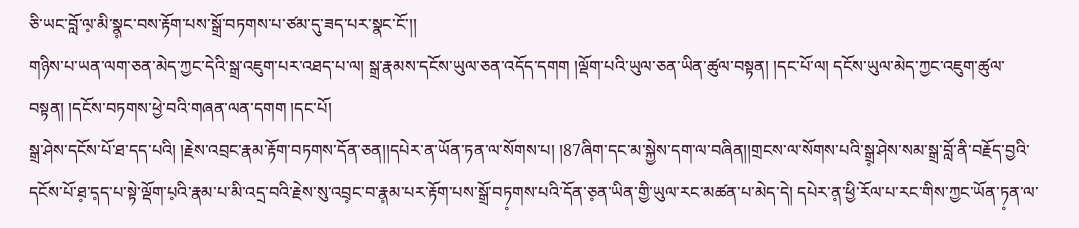ཅི་ཡང་བློ་ལ༷་མི་སྣ༷ང་བས་རྟོག་པས་སྒྲོ་བཏགས་པ་ཙམ་དུ་ཟད་པར་སྣང་ངོ་།།
གཉིས་པ་ཡན་ལག་ཅན་མེད་ཀྱང་དེའི་སྒྲ་འཇུག་པར་འཐད་པ་ལ། སྒྲ་རྣམས་དངོས་ཡུལ་ཅན་འདོད་དགག །ལྡོག་པའི་ཡུལ་ཅན་ཡིན་ཚུལ་བསྟན། །དང་པོ་ལ། དངོས་ཡུལ་མེད་ཀྱང་འཇུག་ཚུལ་བསྟན། །དངོས་བཏགས་ཕྱེ་བའི་གཞན་ལན་དགག །དང་པོ།
སྒྲ་ཤེས་དངོས་པོ་ཐ་དད་པའི། །རྗེས་འབྲང་རྣམ་རྟོག་བཏགས་དོན་ཅན།།དཔེར་ན་ཡོན་ཏན་ལ་སོགས་པ། །87ཞིག་དང་མ་སྐྱེས་དག་ལ་བཞིན།།གྲངས་ལ་སོགས་པའི་སྒྲ༷་ཤེས་སམ་སྒྲ་བློ་ནི་བརྗོད་བྱའི་དངོས་པོ་ཐ༷་ད༷ད་པ་སྟེ་ལྡོག་པ༷འི་རྣམ་པ་མི་འདྲ་བའི་རྗེས་སུ་འབྲ༷ང་བ་རྣ༷མ་པར་རྟོག་པས་སྒྲོ་བཏ༷གས་པའི་དོན་ཅ༷ན་ཡིན་གྱི་ཡུལ་རང་མཚན་པ་མེད་དེ། དཔེར་ན༷་ཕྱི་རོལ་པ་རང་གིས་ཀྱང་ཡོན་ཏ༷ན་ལ་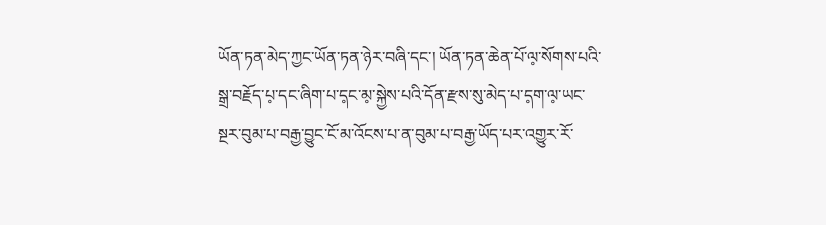ཡོན་ཏན་མེད་ཀྱང་ཡོན་ཏན་ཉེར་བཞི་དང་། ཡོན་ཏན་ཆེན་པོ་ལ༷་སོགས་པའི་སྒྲ་བརྗོད་པ༷་དང་ཞིག་པ་ད༷ང་མ༷་སྐྱེས་པའི་དོན་རྫས་སུ་མེད་པ་ད༷ག་ལ༷་ཡང་སྔར་བུམ་པ་བརྒྱ་བྱུང་ངོ་མ་འོངས་པ་ན་བུམ་པ་བརྒྱ་ཡོད་པར་འགྱུར་རོ་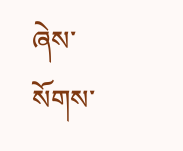ཞེས་སོགས་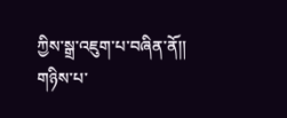ཀྱིས་སྒྲ་འཇུག་པ་བཞིན་ནོ།།
གཉིས་པ་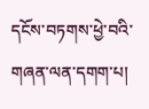དངོས་བཏགས་ཕྱེ་བའི་གཞན་ལན་དགག་པ།